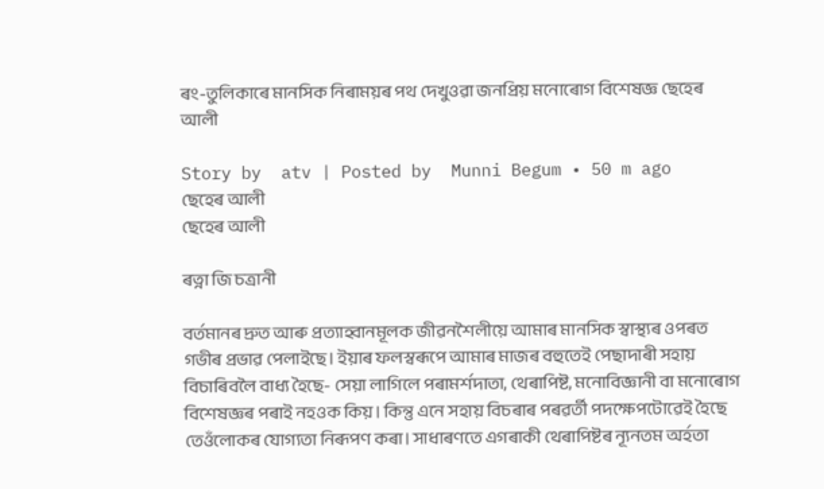ৰং-তুলিকাৰে মানসিক নিৰাময়ৰ পথ দেখুওৱা জনপ্ৰিয় মনোৰোগ বিশেষজ্ঞ ছেহেৰ আলী

Story by  atv | Posted by  Munni Begum • 50 m ago
ছেহেৰ আলী
ছেহেৰ আলী

ৰত্না জি চত্ৰানী

বৰ্তমানৰ দ্ৰুত আৰু প্ৰত্যাহ্বানমূলক জীৱনশৈলীয়ে আমাৰ মানসিক স্বাস্থ্যৰ ওপৰত গভীৰ প্ৰভাৱ পেলাইছে। ইয়াৰ ফলস্বৰূপে আমাৰ মাজৰ বহুতেই পেছাদাৰী সহায় বিচাৰিবলৈ বাধ্য হৈছে- সেয়া লাগিলে পৰামৰ্শদাতা, থেৰাপিষ্ট, মনোবিজ্ঞানী বা মনোৰোগ বিশেষজ্ঞৰ পৰাই নহওক কিয়। কিন্তু এনে সহায় বিচৰাৰ পৰৱৰ্তী পদক্ষেপটোৱেই হৈছে তেওঁলোকৰ যোগ্যতা নিৰূপণ কৰা। সাধাৰণতে এগৰাকী থেৰাপিষ্টৰ ন্যূনতম অৰ্হতা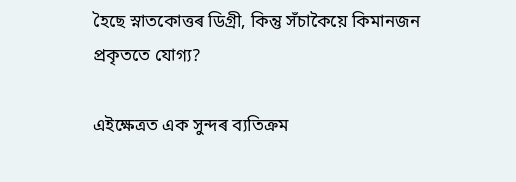হৈছে স্নাতকোত্তৰ ডিগ্ৰী, কিন্তু সঁচাকৈয়ে কিমানজন প্ৰকৃততে যোগ্য?

এইক্ষেত্ৰত এক সুন্দৰ ব্যতিক্ৰম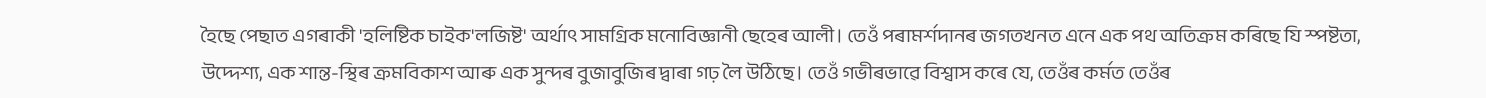হৈছে পেছাত এগৰাকী 'হলিষ্টিক চাইক'লজিষ্ট' অৰ্থাৎ সামগ্ৰিক মনোবিজ্ঞানী ছেহেৰ আলী। তেওঁ পৰামৰ্শদানৰ জগতখনত এনে এক পথ অতিক্ৰম কৰিছে যি স্পষ্টতা, উদ্দেশ্য, এক শান্ত-স্থিৰ ক্ৰমবিকাশ আৰু এক সুন্দৰ বুজাবুজিৰ দ্বাৰা গঢ় লৈ উঠিছে। তেওঁ গভীৰভাৱে বিশ্বাস কৰে যে, তেওঁৰ কৰ্মত তেওঁৰ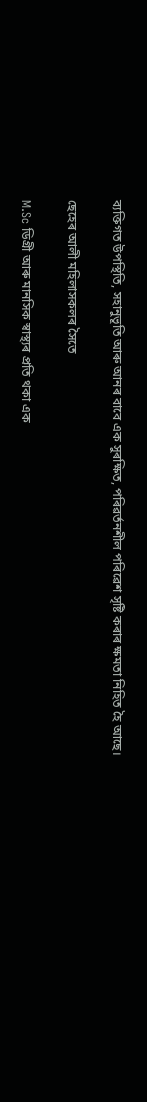ব্যক্তিগত উপস্থিতি, সহানুভূতি আৰু আনৰ বাবে এক সুৰক্ষিত, পৰিৱৰ্তনশীল পৰিৱেশ সৃষ্টি কৰাৰ ক্ষমতা নিহিত হৈ আছে।

ছেহেৰ আলী মহিলাসকলৰ সৈতে

M.Sc ডিগ্ৰী আৰু মানসিক স্বাস্থ্যৰ প্ৰতি থকা এক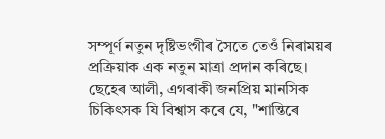সম্পূৰ্ণ নতুন দৃষ্টিভংগীৰ সৈতে তেওঁ নিৰাময়ৰ প্ৰক্ৰিয়াক এক নতুন মাত্ৰা প্ৰদান কৰিছে। ছেহেৰ আলী, এগৰাকী জনপ্ৰিয় মানসিক চিকিৎসক যি বিশ্বাস কৰে যে, "শান্তিৰে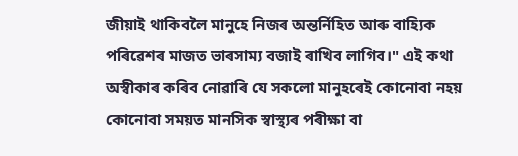জীয়াই থাকিবলৈ মানুহে নিজৰ অন্তৰ্নিহিত আৰু বাহ্যিক পৰিৱেশৰ মাজত ভাৰসাম্য বজাই ৰাখিব লাগিব।" এই কথা অস্বীকাৰ কৰিব নোৱাৰি যে সকলো মানুহৰেই কোনোবা নহয় কোনোবা সময়ত মানসিক স্বাস্থ্যৰ পৰীক্ষা বা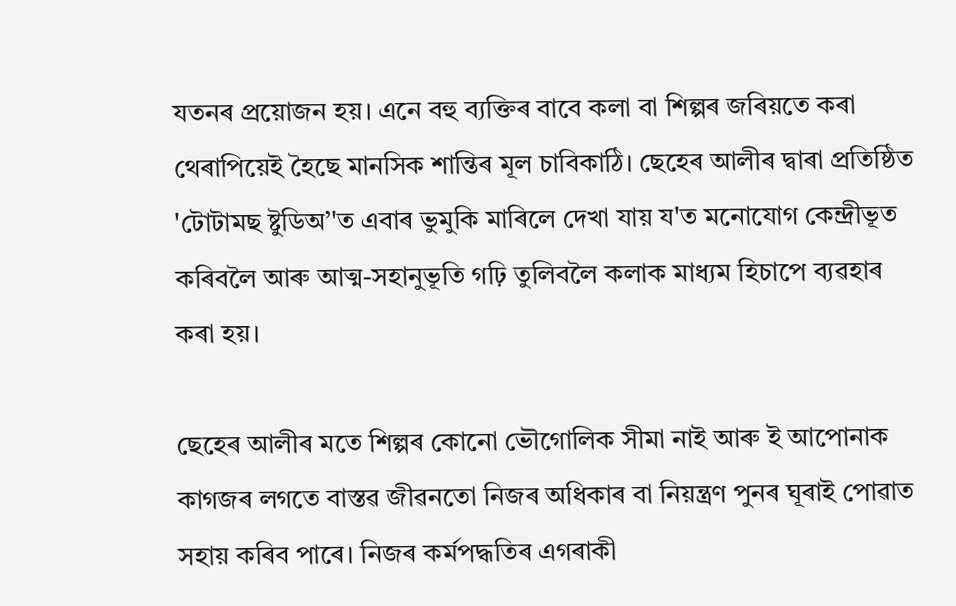যতনৰ প্ৰয়োজন হয়। এনে বহু ব্যক্তিৰ বাবে কলা বা শিল্পৰ জৰিয়তে কৰা থেৰাপিয়েই হৈছে মানসিক শান্তিৰ মূল চাবিকাঠি। ছেহেৰ আলীৰ দ্বাৰা প্ৰতিষ্ঠিত 'টোটামছ ষ্টুডিঅ’'ত এবাৰ ভুমুকি মাৰিলে দেখা যায় য'ত মনোযোগ কেন্দ্ৰীভূত কৰিবলৈ আৰু আত্ম-সহানুভূতি গঢ়ি তুলিবলৈ কলাক মাধ্যম হিচাপে ব্যৱহাৰ কৰা হয়।

ছেহেৰ আলীৰ মতে শিল্পৰ কোনো ভৌগোলিক সীমা নাই আৰু ই আপোনাক কাগজৰ লগতে বাস্তৱ জীৱনতো নিজৰ অধিকাৰ বা নিয়ন্ত্ৰণ পুনৰ ঘূৰাই পোৱাত সহায় কৰিব পাৰে। নিজৰ কৰ্মপদ্ধতিৰ এগৰাকী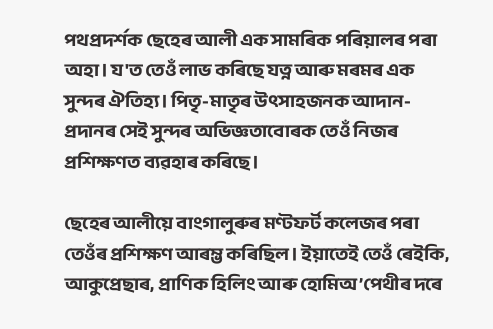পথপ্ৰদৰ্শক ছেহেৰ আলী এক সামৰিক পৰিয়ালৰ পৰা অহা। য'ত তেওঁ লাভ কৰিছে যত্ন আৰু মৰমৰ এক সুন্দৰ ঐতিহ্য। পিতৃ-মাতৃৰ উৎসাহজনক আদান-প্ৰদানৰ সেই সুন্দৰ অভিজ্ঞতাবোৰক তেওঁ নিজৰ প্ৰশিক্ষণত ব্যৱহাৰ কৰিছে।

ছেহেৰ আলীয়ে বাংগালুৰুৰ মণ্টফৰ্ট কলেজৰ পৰা তেওঁৰ প্ৰশিক্ষণ আৰম্ভ কৰিছিল। ইয়াতেই তেওঁ ৰেইকি, আকুপ্ৰেছাৰ, প্ৰাণিক হিলিং আৰু হোমিঅ’পেথীৰ দৰে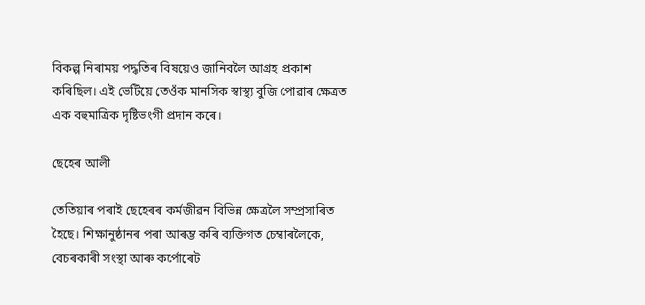বিকল্প নিৰাময় পদ্ধতিৰ বিষয়েও জানিবলৈ আগ্ৰহ প্ৰকাশ কৰিছিল। এই ভেটিয়ে তেওঁক মানসিক স্বাস্থ্য বুজি পোৱাৰ ক্ষেত্ৰত এক বহুমাত্রিক দৃষ্টিভংগী প্ৰদান কৰে।

ছেহেৰ আলী

তেতিয়াৰ পৰাই ছেহেৰৰ কৰ্মজীৱন বিভিন্ন ক্ষেত্ৰলৈ সম্প্ৰসাৰিত হৈছে। শিক্ষানুষ্ঠানৰ পৰা আৰম্ভ কৰি ব্যক্তিগত চেম্বাৰলৈকে, বেচৰকাৰী সংস্থা আৰু কৰ্পোৰেট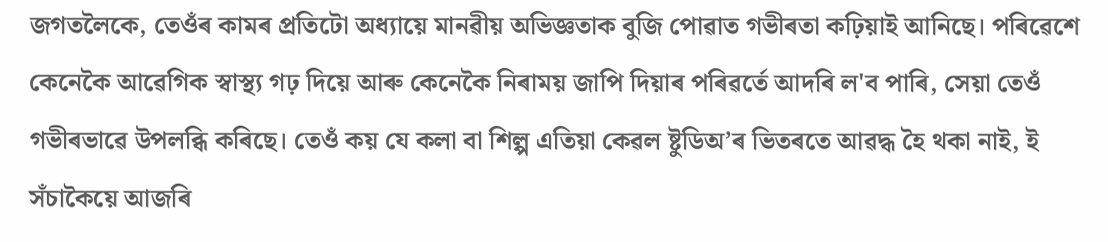জগতলৈকে, তেওঁৰ কামৰ প্ৰতিটো অধ্যায়ে মানৱীয় অভিজ্ঞতাক বুজি পোৱাত গভীৰতা কঢ়িয়াই আনিছে। পৰিৱেশে কেনেকৈ আৱেগিক স্বাস্থ্য গঢ় দিয়ে আৰু কেনেকৈ নিৰাময় জাপি দিয়াৰ পৰিৱৰ্তে আদৰি ল'ব পাৰি, সেয়া তেওঁ গভীৰভাৱে উপলব্ধি কৰিছে। তেওঁ কয় যে কলা বা শিল্প এতিয়া কেৱল ষ্টুডিঅ’ৰ ভিতৰতে আৱদ্ধ হৈ থকা নাই, ই সঁচাকৈয়ে আজৰি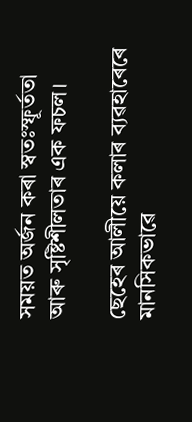সময়ত অৰ্জন কৰা স্বতঃস্ফূৰ্ততা আৰু সৃষ্টিশীলতাৰ এক ফচল।

ছেহেৰ আলীয়ে কলাৰ ব্যৱহাৰেৰে মানসিকভাৱে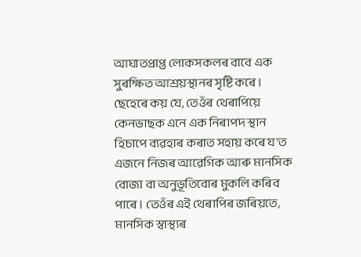আঘাতপ্ৰাপ্ত লোকসকলৰ বাবে এক সুৰক্ষিত আশ্ৰয়স্থানৰ সৃষ্টি কৰে। ছেহেৰে কয় যে, তেওঁৰ থেৰাপিয়ে কেনভাছক এনে এক নিৰাপদ স্থান হিচাপে ব্যৱহাৰ কৰাত সহায় কৰে য'ত এজনে নিজৰ আৱেগিক আৰু মানসিক বোজা বা অনুভূতিবোৰ মুকলি কৰিব পাৰে। তেওঁৰ এই থেৰাপিৰ জৰিয়তে, মানসিক স্বাস্থ্যৰ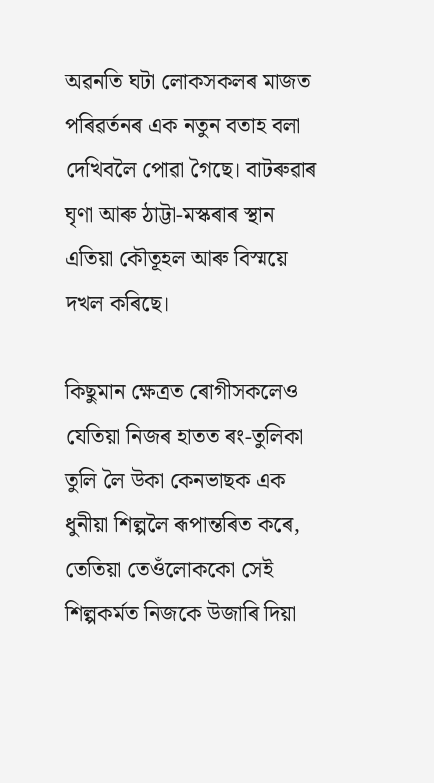অৱনতি ঘটা লোকসকলৰ মাজত পৰিৱৰ্তনৰ এক নতুন বতাহ বলা দেখিবলৈ পোৱা গৈছে। বাটৰুৱাৰ ঘৃণা আৰু ঠাট্টা-মস্কৰাৰ স্থান এতিয়া কৌতূহল আৰু বিস্ময়ে দখল কৰিছে।

কিছুমান ক্ষেত্ৰত ৰোগীসকলেও যেতিয়া নিজৰ হাতত ৰং-তুলিকা তুলি লৈ উকা কেনভাছক এক ধুনীয়া শিল্পলৈ ৰূপান্তৰিত কৰে, তেতিয়া তেওঁলোককো সেই শিল্পকৰ্মত নিজকে উজাৰি দিয়া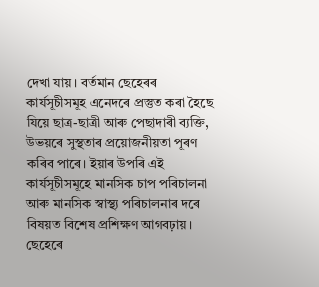দেখা যায়। বৰ্তমান ছেহেৰৰ কাৰ্যসূচীসমূহ এনেদৰে প্ৰস্তুত কৰা হৈছে যিয়ে ছাত্ৰ-ছাত্ৰী আৰু পেছাদাৰী ব্যক্তি, উভয়ৰে সুস্থতাৰ প্ৰয়োজনীয়তা পূৰণ কৰিব পাৰে। ইয়াৰ উপৰি এই কাৰ্যসূচীসমূহে মানসিক চাপ পৰিচালনা আৰু মানসিক স্বাস্থ্য পৰিচালনাৰ দৰে বিষয়ত বিশেষ প্ৰশিক্ষণ আগবঢ়ায়। ছেহেৰে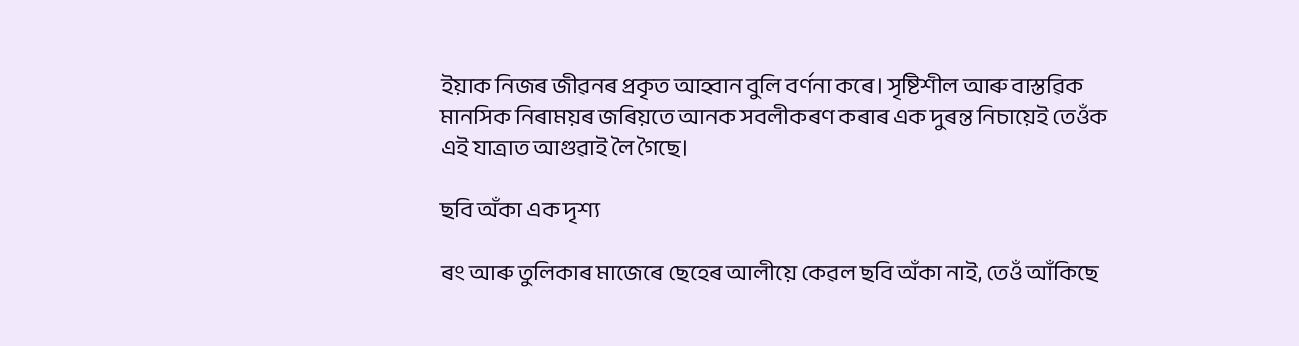ইয়াক নিজৰ জীৱনৰ প্ৰকৃত আহ্বান বুলি বৰ্ণনা কৰে। সৃষ্টিশীল আৰু বাস্তৱিক মানসিক নিৰাময়ৰ জৰিয়তে আনক সবলীকৰণ কৰাৰ এক দুৰন্ত নিচায়েই তেওঁক এই যাত্ৰাত আগুৱাই লৈ গৈছে।

ছবি অঁকা এক দৃশ্য

ৰং আৰু তুলিকাৰ মাজেৰে ছেহেৰ আলীয়ে কেৱল ছবি অঁকা নাই, তেওঁ আঁকিছে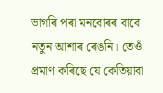ভাগৰি পৰা মনবোৰৰ বাবে নতুন আশাৰ ৰেঙনি। তেওঁ প্ৰমাণ কৰিছে যে কেতিয়াবা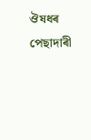ঔষধৰ পেছাদাৰী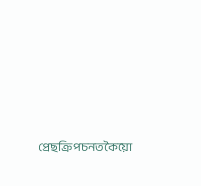প্ৰেছক্ৰিপচনতকৈয়ো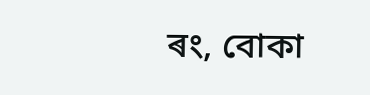ৰং, বোকা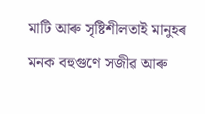মাটি আৰু সৃষ্টিশীলতাই মানুহৰ মনক বহুগুণে সজীৱ আৰু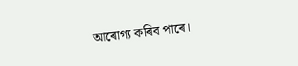আৰোগ্য কৰিব পাৰে।